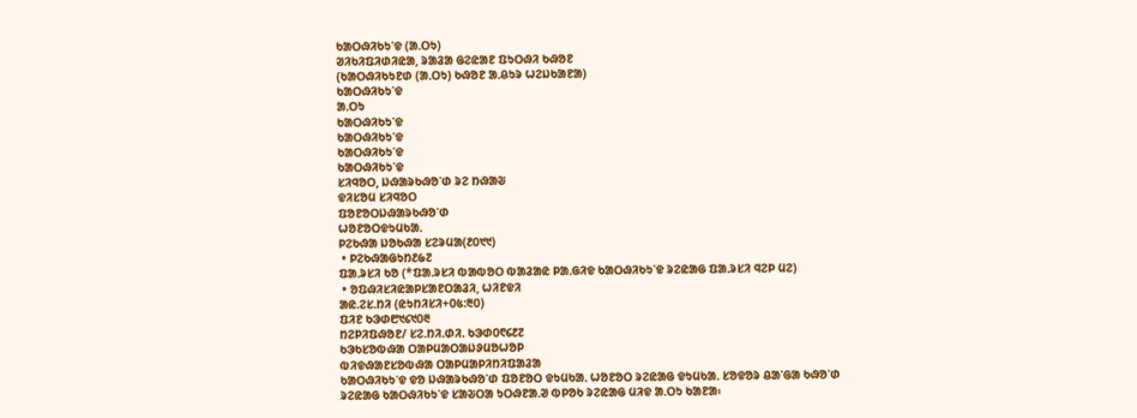ᱠᱟᱛᱷᱤᱠᱩᱸᱫ (ᱟᱹᱛᱩ)
ᱣᱤᱠᱤᱯᱤᱰᱤᱭᱟ, ᱨᱟᱲᱟ ᱜᱮᱭᱟᱱ ᱯᱩᱛᱷᱤ ᱠᱷᱚᱱ
(ᱠᱟᱛᱷᱤᱠᱩᱱᱰ (ᱟᱹᱛᱩ) ᱠᱷᱚᱱ ᱟᱹᱪᱩᱨ ᱦᱮᱡᱠᱟᱱᱟ)
ᱠᱟᱛᱷᱤᱠᱩᱸᱫ
ᱟᱹᱛᱩ
ᱠᱟᱛᱷᱤᱠᱩᱸᱫ
ᱠᱟᱛᱷᱤᱠᱩᱸᱫ
ᱠᱟᱛᱷᱤᱠᱩᱸᱫ
ᱠᱟᱛᱷᱤᱠᱩᱸᱫ
ᱥᱤᱧᱚᱛ, ᱡᱷᱟᱨᱠᱷᱚᱸᱰ ᱨᱮ ᱴᱷᱟᱶ
ᱫᱤᱥᱚᱢ ᱥᱤᱧᱚᱛ
ᱯᱚᱱᱚᱛᱡᱷᱟᱨᱠᱷᱚᱸᱰ
ᱦᱚᱱᱚᱛᱫᱩᱢᱠᱟᱹ
ᱞᱮᱠᱷᱟ ᱡᱚᱠᱷᱟ ᱥᱮᱨᱢᱟ(᱒᱐᱑᱑)
 • ᱞᱮᱠᱷᱟᱜᱩᱴ᱒᱙᱗
ᱯᱟᱹᱨᱥᱤ ᱠᱚ (*ᱯᱟᱹᱨᱥᱤ ᱵᱟᱵᱚᱛ ᱵᱟᱲᱟᱭ ᱞᱟᱹᱜᱤᱫ ᱠᱟᱛᱷᱤᱠᱩᱸᱫ ᱨᱮᱭᱟᱜ ᱯᱟᱹᱨᱥᱤ ᱧᱮᱞ ᱢᱮ)
 • ᱚᱯᱷᱤᱥᱤᱭᱟᱞᱥᱟᱱᱛᱟᱲᱤ, ᱦᱤᱱᱫᱤ
ᱟᱭ.ᱮᱥ.ᱴᱤ (ᱭᱩᱴᱤᱥᱤ+᱐᱕:᱓᱐)
ᱯᱤᱱ ᱠᱳᱰ᱘᱑᱔᱑᱐᱓
ᱴᱮᱞᱤᱯᱷᱚᱱ/ ᱥᱮ.ᱴᱤ.ᱰᱤ. ᱠᱳᱰ᱐᱖᱔᱒᱗
ᱠᱳᱠᱥᱚᱵᱷᱟ ᱛᱟᱞᱢᱟᱛᱟᱡᱽᱢᱚᱦᱚᱞ
ᱵᱤᱫᱷᱟᱱᱥᱚᱵᱷᱟ ᱛᱟᱞᱢᱟᱞᱤᱴᱤᱯᱟᱲᱟ
ᱠᱟᱛᱷᱤᱠᱩᱸᱫ ᱫᱚ ᱡᱷᱟᱨᱠᱷᱚᱸᱰ ᱯᱚᱱᱚᱛ ᱫᱩᱢᱠᱟᱹ ᱦᱚᱱᱚᱛ ᱨᱮᱭᱟᱜ ᱫᱩᱢᱠᱟᱹ ᱥᱚᱫᱚᱨ ᱪᱟᱸᱜᱟ ᱠᱷᱚᱸᱰ ᱨᱮᱭᱟᱜ ᱠᱟᱛᱷᱤᱠᱩᱸᱫ ᱥᱟᱶᱛᱟ ᱩᱛᱷᱱᱟᱹᱣ ᱵᱞᱚᱠ ᱨᱮᱭᱟᱜ ᱢᱤᱫ ᱟᱹᱛᱩ ᱠᱟᱱᱟ᱾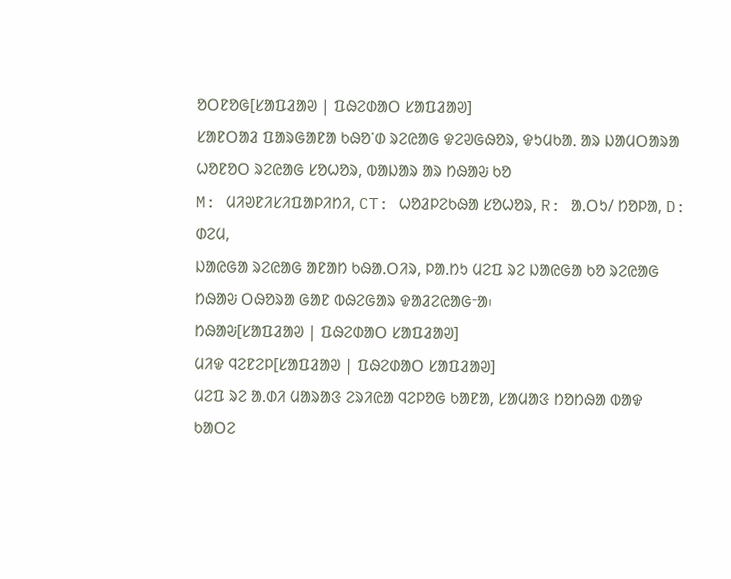ᱚᱛᱱᱚᱜ[ᱥᱟᱯᱲᱟᱣ | ᱯᱷᱮᱰᱟᱛ ᱥᱟᱯᱲᱟᱣ]
ᱥᱟᱱᱛᱟᱲ ᱯᱟᱨᱜᱟᱱᱟ ᱠᱷᱚᱸᱰ ᱨᱮᱭᱟᱜ ᱫᱮᱣᱜᱷᱚᱨ, ᱫᱩᱢᱠᱟᱹ ᱟᱨ ᱡᱟᱢᱛᱟᱨᱟ ᱦᱚᱱᱚᱛ ᱨᱮᱭᱟᱜ ᱥᱚᱦᱚᱨ, ᱵᱟᱡᱟᱨ ᱟᱨ ᱴᱷᱟᱶ ᱠᱚ
M: ᱢᱤᱣᱱᱤᱥᱤᱯᱟᱞᱤᱴᱤ, CT: ᱦᱚᱲᱞᱮᱠᱷᱟ ᱥᱚᱦᱚᱨ, R: ᱟᱹᱛᱩ/ ᱴᱚᱞᱟ, D: ᱰᱮᱢ,
ᱡᱟᱭᱜᱟ ᱨᱮᱭᱟᱜ ᱟᱱᱟᱴ ᱠᱷᱟᱹᱛᱤᱨ, ᱞᱟᱹᱴᱩ ᱢᱮᱯ ᱨᱮ ᱡᱟᱭᱜᱟ ᱠᱚ ᱨᱮᱭᱟᱜ ᱴᱷᱟᱶ ᱛᱷᱚᱨᱟ ᱜᱟᱱ ᱵᱷᱮᱜᱟᱨ ᱫᱟᱲᱮᱭᱟᱜᱼᱟ᱾
ᱴᱷᱟᱶ[ᱥᱟᱯᱲᱟᱣ | ᱯᱷᱮᱰᱟᱛ ᱥᱟᱯᱲᱟᱣ]
ᱢᱤᱫ ᱧᱮᱱᱮᱞ[ᱥᱟᱯᱲᱟᱣ | ᱯᱷᱮᱰᱟᱛ ᱥᱟᱯᱲᱟᱣ]
ᱢᱮᱯ ᱨᱮ ᱟᱹᱰᱤ ᱢᱟᱨᱟᱝ ᱮᱨᱤᱭᱟ ᱧᱮᱞᱚᱜ ᱠᱟᱱᱟ, ᱥᱟᱢᱟᱝ ᱴᱚᱴᱷᱟ ᱵᱟᱫ ᱠᱟᱛᱮ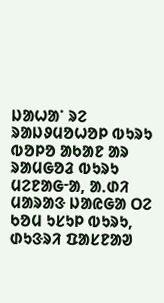ᱡᱟᱦᱟᱸ ᱨᱮ ᱨᱟᱡᱽᱢᱚᱦᱚᱞ ᱵᱩᱨᱩ ᱵᱚᱞᱚ ᱟᱠᱟᱱ ᱟᱨ ᱨᱟᱢᱜᱚᱲ ᱵᱩᱨᱩ ᱢᱮᱱᱟᱜᱼᱟ, ᱟᱹᱰᱤ ᱢᱟᱨᱟᱝ ᱡᱟᱭᱜᱟ ᱛᱮ ᱠᱚᱢ ᱩᱥᱩᱞ ᱵᱩᱨᱩ, ᱰᱩᱝᱨᱤ ᱯᱟᱥᱱᱟᱣ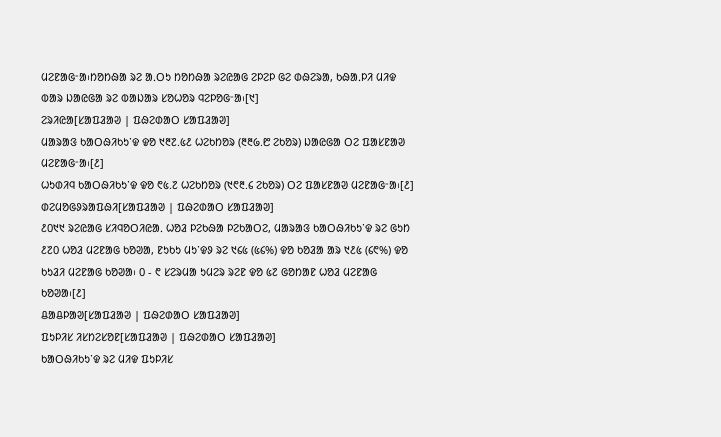ᱢᱮᱱᱟᱜᱼᱟ᱾ᱴᱚᱴᱷᱟ ᱨᱮ ᱟᱹᱛᱩ ᱴᱚᱴᱷᱟ ᱨᱮᱭᱟᱜ ᱮᱞᱮᱞ ᱜᱮ ᱰᱷᱮᱨᱟ, ᱠᱷᱟᱹᱞᱤ ᱢᱤᱫ ᱵᱟᱨ ᱡᱟᱭᱜᱟ ᱨᱮ ᱵᱟᱡᱟᱨ ᱥᱚᱦᱚᱨ ᱧᱮᱞᱚᱜᱼᱟ᱾[᱑]
ᱮᱨᱤᱭᱟ[ᱥᱟᱯᱲᱟᱣ | ᱯᱷᱮᱰᱟᱛ ᱥᱟᱯᱲᱟᱣ]
ᱢᱟᱨᱟᱝ ᱠᱟᱛᱷᱤᱠᱩᱸᱫ ᱫᱚ ᱑᱓᱗.᱕᱒ ᱦᱮᱠᱴᱚᱨ (᱓᱓᱙.᱘ ᱮᱠᱚᱨ) ᱡᱟᱭᱜᱟ ᱛᱮ ᱯᱟᱥᱱᱟᱣ ᱢᱮᱱᱟᱜᱼᱟ᱾[᱒]
ᱦᱩᱰᱤᱧ ᱠᱟᱛᱷᱤᱠᱩᱸᱫ ᱫᱚ ᱖᱕.᱗ ᱦᱮᱠᱴᱚᱨ (᱑᱖᱓.᱔ ᱮᱠᱚᱨ) ᱛᱮ ᱯᱟᱥᱱᱟᱣ ᱢᱮᱱᱟᱜᱼᱟ᱾[᱒]
ᱰᱮᱢᱚᱜᱽᱨᱟᱯᱷᱤ[ᱥᱟᱯᱲᱟᱣ | ᱯᱷᱮᱰᱟᱛ ᱥᱟᱯᱲᱟᱣ]
᱒᱐᱑᱑ ᱨᱮᱭᱟᱜ ᱥᱤᱧᱚᱛᱤᱭᱟᱹ ᱦᱚᱲ ᱞᱮᱠᱷᱟ ᱞᱮᱠᱟᱛᱮ, ᱢᱟᱨᱟᱝ ᱠᱟᱛᱷᱤᱠᱩᱸᱫ ᱨᱮ ᱜᱩᱴ ᱒᱗᱐ ᱦᱚᱲ ᱢᱮᱱᱟᱜ ᱠᱚᱣᱟ, ᱱᱩᱠᱩ ᱢᱩᱸᱫᱽ ᱨᱮ ᱑᱔᱕ (᱕᱔%) ᱫᱚ ᱠᱚᱲᱟ ᱟᱨ ᱑᱒᱕ (᱔᱖%) ᱫᱚ ᱠᱩᱲᱤ ᱢᱮᱱᱟᱜ ᱠᱚᱣᱟ᱾ ᱐ - ᱖ ᱥᱮᱨᱢᱟ ᱩᱢᱮᱨ ᱨᱮᱱ ᱫᱚ ᱕᱗ ᱜᱚᱴᱟᱱ ᱦᱚᱲ ᱢᱮᱱᱟᱜ ᱠᱚᱣᱟ᱾[᱒]
ᱪᱟᱪᱞᱟᱣ[ᱥᱟᱯᱲᱟᱣ | ᱯᱷᱮᱰᱟᱛ ᱥᱟᱯᱲᱟᱣ]
ᱯᱩᱞᱤᱥ ᱤᱥᱴᱮᱥᱚᱱ[ᱥᱟᱯᱲᱟᱣ | ᱯᱷᱮᱰᱟᱛ ᱥᱟᱯᱲᱟᱣ]
ᱠᱟᱛᱷᱤᱠᱩᱸᱫ ᱨᱮ ᱢᱤᱫ ᱯᱩᱞᱤᱥ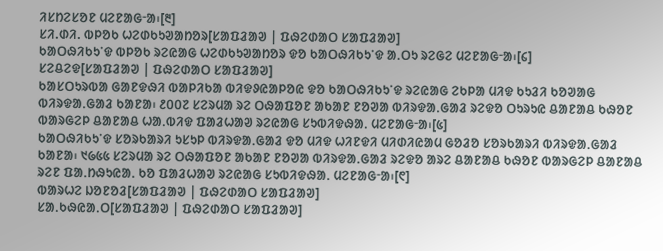ᱤᱥᱴᱮᱥᱚᱱ ᱢᱮᱱᱟᱜᱼᱟ᱾[᱓]
ᱥᱤ.ᱰᱤ. ᱵᱞᱚᱠ ᱦᱮᱰᱠᱩᱣᱟᱴᱚᱨ[ᱥᱟᱯᱲᱟᱣ | ᱯᱷᱮᱰᱟᱛ ᱥᱟᱯᱲᱟᱣ]
ᱠᱟᱛᱷᱤᱠᱩᱸᱫ ᱵᱞᱚᱠ ᱨᱮᱭᱟᱜ ᱦᱮᱰᱠᱩᱣᱟᱴᱚᱨ ᱫᱚ ᱠᱟᱛᱷᱤᱠᱩᱸᱫ ᱟᱹᱛᱩ ᱨᱮᱜᱮ ᱢᱮᱱᱟᱜᱼᱟ᱾[᱔]
ᱥᱮᱪᱮᱫ[ᱥᱟᱯᱲᱟᱣ | ᱯᱷᱮᱰᱟᱛ ᱥᱟᱯᱲᱟᱣ]
ᱠᱟᱥᱛᱩᱨᱵᱟ ᱜᱟᱱᱫᱷᱤ ᱵᱟᱞᱤᱠᱟ ᱵᱤᱫᱽᱭᱟᱞᱚᱭ ᱫᱚ ᱠᱟᱛᱷᱤᱠᱩᱸᱫ ᱨᱮᱭᱟᱜ ᱮᱠᱞᱟ ᱢᱤᱫ ᱠᱩᱲᱤ ᱠᱚᱣᱟᱜ ᱵᱤᱨᱫᱟᱹᱜᱟᱲ ᱠᱟᱱᱟ᱾ ᱒᱐᱐᱗ ᱥᱮᱨᱢᱟ ᱨᱮ ᱛᱷᱟᱯᱚᱱ ᱟᱠᱟᱱ ᱱᱚᱣᱟ ᱵᱤᱨᱫᱟᱹᱜᱟᱲ ᱨᱮᱫᱚ ᱛᱩᱨᱩᱭ ᱪᱟᱱᱟᱪ ᱠᱷᱚᱱ ᱵᱟᱨᱜᱮᱞ ᱪᱟᱱᱟᱪ ᱦᱟᱹᱵᱤᱫ ᱯᱟᱲᱦᱟᱣ ᱨᱮᱭᱟᱜ ᱥᱩᱵᱤᱫᱷᱟᱹ ᱢᱮᱱᱟᱜᱼᱟ᱾[᱕]
ᱠᱟᱛᱷᱤᱠᱩᱸᱫ ᱥᱚᱨᱠᱟᱨᱤ ᱩᱥᱩᱞ ᱵᱤᱨᱫᱟᱹᱜᱟᱲ ᱫᱚ ᱢᱤᱫ ᱦᱤᱱᱫᱤ ᱢᱤᱰᱤᱭᱟᱢ ᱜᱚᱲᱚ ᱥᱚᱨᱠᱟᱨᱤ ᱵᱤᱨᱫᱟᱹᱜᱟᱲ ᱠᱟᱱᱟ᱾ ᱑᱙᱕᱕ ᱥᱮᱨᱢᱟ ᱨᱮ ᱛᱷᱟᱯᱚᱱ ᱟᱠᱟᱱ ᱱᱚᱣᱟ ᱵᱤᱨᱫᱟᱹᱜᱟᱲ ᱨᱮᱫᱚ ᱟᱨᱮ ᱪᱟᱱᱟᱪ ᱠᱷᱚᱱ ᱵᱟᱨᱜᱮᱞ ᱪᱟᱱᱟᱪ ᱨᱮᱱ ᱯᱟᱹᱴᱷᱩᱭᱟᱹ ᱠᱚ ᱯᱟᱲᱦᱟᱣ ᱨᱮᱭᱟᱜ ᱥᱩᱵᱤᱫᱷᱟᱹ ᱢᱮᱱᱟᱜᱼᱟ᱾[᱖]
ᱵᱟᱨᱦᱮ ᱡᱚᱱᱚᱲ[ᱥᱟᱯᱲᱟᱣ | ᱯᱷᱮᱰᱟᱛ ᱥᱟᱯᱲᱟᱣ]
ᱥᱟᱹᱠᱷᱭᱟᱹᱛ[ᱥᱟᱯᱲᱟᱣ | ᱯᱷᱮᱰᱟᱛ ᱥᱟᱯᱲᱟᱣ]